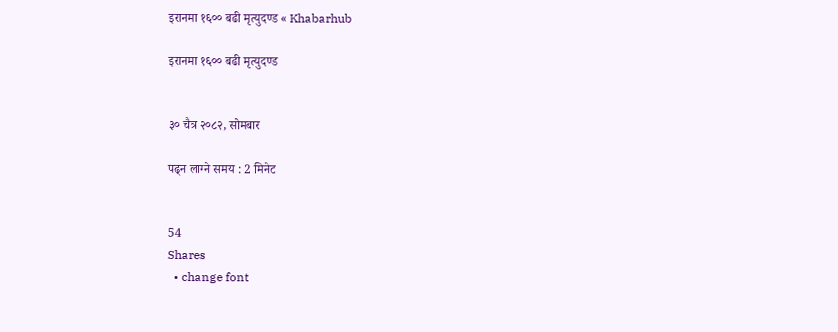इरानमा १६०० बढी मृत्युदण्ड « Khabarhub

इरानमा १६०० बढी मृत्युदण्ड


३० चैत्र २०८२, सोमबार

पढ्न लाग्ने समय : 2 मिनेट


54
Shares
  • change font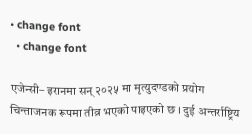• change font
  • change font

एजेन्सी– इरानमा सन् २०२५ मा मृत्युदण्डको प्रयोग चिन्ताजनक रूपमा तीव्र भएको पाइएको छ । दुई अन्तर्राष्ट्रिय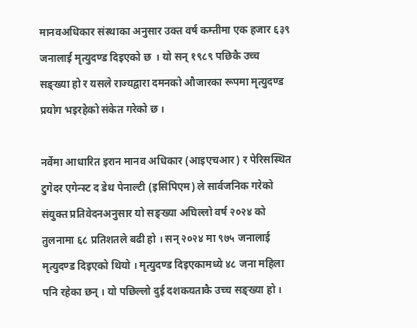मानवअधिकार संस्थाका अनुसार उक्त वर्ष कम्तीमा एक हजार ६३९ जनालाई मृत्युदण्ड दिइएको छ  । यो सन् १९८९ पछिकै उच्च सङ्ख्या हो र यसले राज्यद्वारा दमनको औजारका रूपमा मृत्युदण्ड प्रयोग भइरहेको संकेत गरेको छ ।

नर्वेमा आधारित इरान मानव अधिकार (आइएचआर) र पेरिसस्थित टुगेदर एगेन्स्ट द डेथ पेनाल्टी (इसिपिएम) ले सार्वजनिक गरेको संयुक्त प्रतिवेदनअनुसार यो सङ्ख्या अघिल्लो वर्ष २०२४ को तुलनामा ६८ प्रतिशतले बढी हो । सन् २०२४ मा ९७५ जनालाई मृत्युदण्ड दिइएको थियो । मृत्युदण्ड दिइएकामध्ये ४८ जना महिला पनि रहेका छन् । यो पछिल्लो दुई दशकयताकै उच्च सङ्ख्या हो ।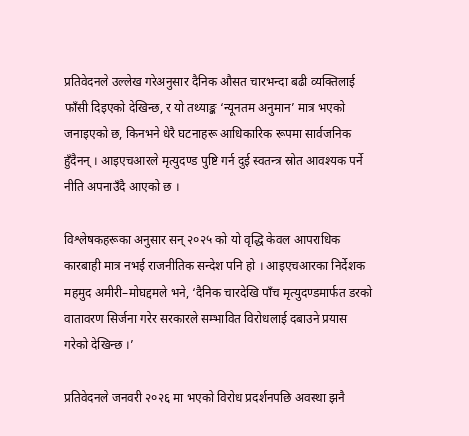प्रतिवेदनले उल्लेख गरेअनुसार दैनिक औसत चारभन्दा बढी व्यक्तिलाई फाँसी दिइएको देखिन्छ, र यो तथ्याङ्क ‘न्यूनतम अनुमान’ मात्र भएको जनाइएको छ, किनभने धेरै घटनाहरू आधिकारिक रूपमा सार्वजनिक हुँदैनन् । आइएचआरले मृत्युदण्ड पुष्टि गर्न दुई स्वतन्त्र स्रोत आवश्यक पर्ने नीति अपनाउँदै आएको छ ।

विश्लेषकहरूका अनुसार सन् २०२५ को यो वृद्धि केवल आपराधिक कारबाही मात्र नभई राजनीतिक सन्देश पनि हो । आइएचआरका निर्देशक महमुद अमीरी–मोघद्दमले भने, ‘दैनिक चारदेखि पाँच मृत्युदण्डमार्फत डरको वातावरण सिर्जना गरेर सरकारले सम्भावित विरोधलाई दबाउने प्रयास गरेको देखिन्छ ।’

प्रतिवेदनले जनवरी २०२६ मा भएको विरोध प्रदर्शनपछि अवस्था झनै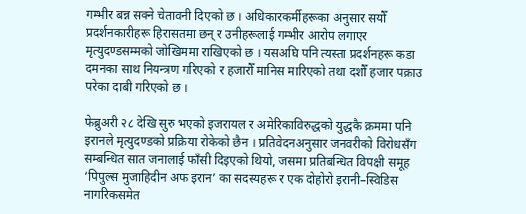गम्भीर बन्न सक्ने चेतावनी दिएको छ । अधिकारकर्मीहरूका अनुसार सयौँ प्रदर्शनकारीहरू हिरासतमा छन् र उनीहरूलाई गम्भीर आरोप लगाएर मृत्युदण्डसम्मको जोखिममा राखिएको छ । यसअघि पनि त्यस्ता प्रदर्शनहरू कडा दमनका साथ नियन्त्रण गरिएको र हजारौँ मानिस मारिएको तथा दशौँ हजार पक्राउ परेका दाबी गरिएको छ ।

फेब्रुअरी २८ देखि सुरु भएको इजरायल र अमेरिकाविरुद्धको युद्धकै क्रममा पनि इरानले मृत्युदण्डको प्रक्रिया रोकेको छैन । प्रतिवेदनअनुसार जनवरीको विरोधसँग सम्बन्धित सात जनालाई फाँसी दिइएको थियो, जसमा प्रतिबन्धित विपक्षी समूह ‘पिपुल्स मुजाहिदीन अफ इरान’ का सदस्यहरू र एक दोहोरो इरानी–स्विडिस नागरिकसमेत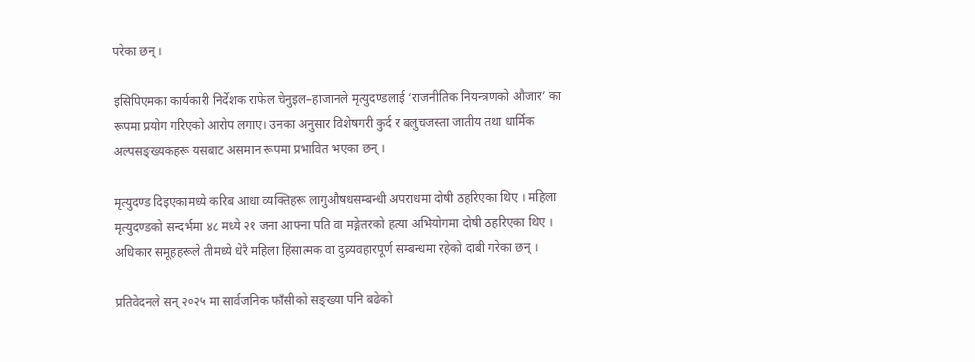परेका छन् ।

इसिपिएमका कार्यकारी निर्देशक राफेल चेनुइल–हाजानले मृत्युदण्डलाई ‘राजनीतिक नियन्त्रणको औजार’ का रूपमा प्रयोग गरिएको आरोप लगाए। उनका अनुसार विशेषगरी कुर्द र बलुचजस्ता जातीय तथा धार्मिक अल्पसङ्ख्यकहरू यसबाट असमान रूपमा प्रभावित भएका छन् ।

मृत्युदण्ड दिइएकामध्ये करिब आधा व्यक्तिहरू लागुऔषधसम्बन्धी अपराधमा दोषी ठहरिएका थिए । महिला मृत्युदण्डको सन्दर्भमा ४८ मध्ये २१ जना आफ्ना पति वा मङ्गेतरको हत्या अभियोगमा दोषी ठहरिएका थिए । अधिकार समूहहरूले तीमध्ये धेरै महिला हिंसात्मक वा दुव्र्यवहारपूर्ण सम्बन्धमा रहेको दाबी गरेका छन् ।

प्रतिवेदनले सन् २०२५ मा सार्वजनिक फाँसीको सङ्ख्या पनि बढेको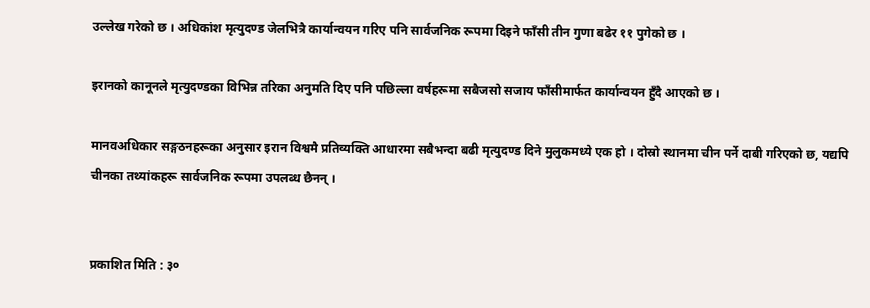उल्लेख गरेको छ । अधिकांश मृत्युदण्ड जेलभित्रै कार्यान्वयन गरिए पनि सार्वजनिक रूपमा दिइने फाँसी तीन गुणा बढेर ११ पुगेको छ ।

इरानको कानूनले मृत्युदण्डका विभिन्न तरिका अनुमति दिए पनि पछिल्ला वर्षहरूमा सबैजसो सजाय फाँसीमार्फत कार्यान्वयन हुँदै आएको छ ।

मानवअधिकार सङ्गठनहरूका अनुसार इरान विश्वमै प्रतिव्यक्ति आधारमा सबैभन्दा बढी मृत्युदण्ड दिने मुलुकमध्ये एक हो । दोस्रो स्थानमा चीन पर्ने दाबी गरिएको छ, यद्यपि चीनका तथ्यांकहरू सार्वजनिक रूपमा उपलब्ध छैनन् ।


प्रकाशित मिति : ३०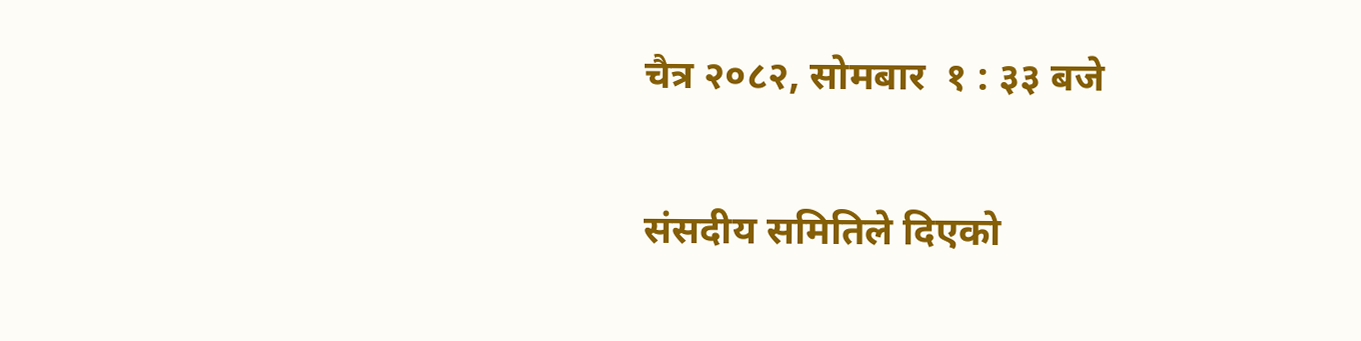चैत्र २०८२, सोमबार  १ : ३३ बजे

संसदीय समितिले दिएको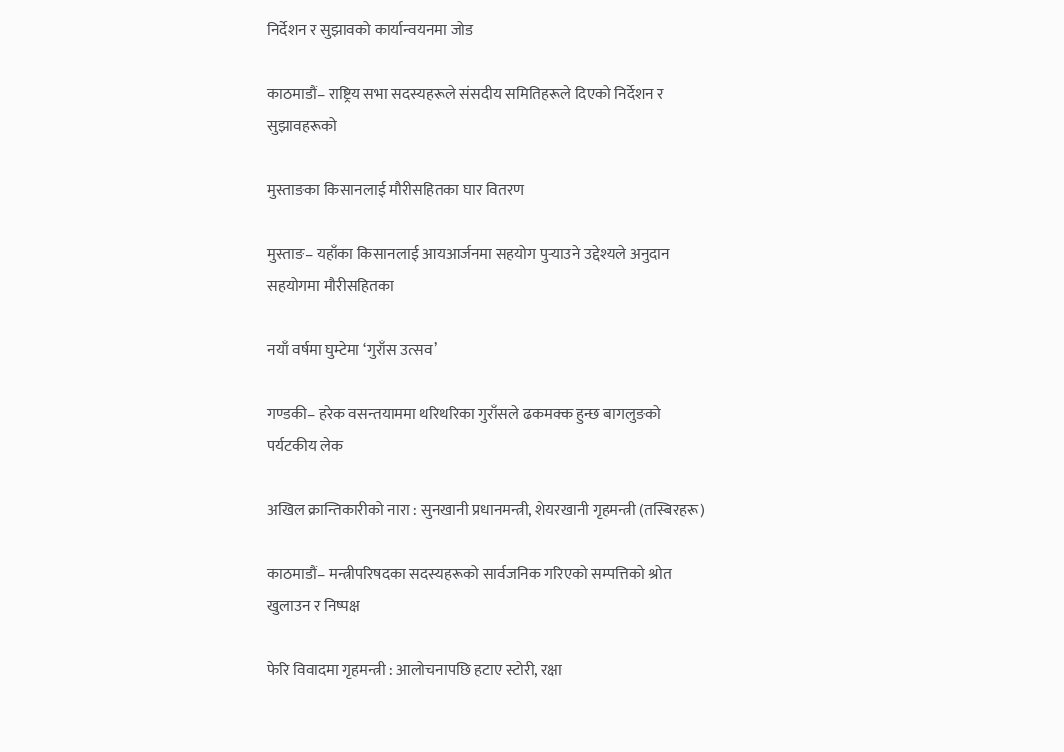निर्देशन र सुझावको कार्यान्वयनमा जोड

काठमाडौं– राष्ट्रिय सभा सदस्यहरूले संसदीय समितिहरूले दिएको निर्देशन र सुझावहरूको

मुस्ताङका किसानलाई मौरीसहितका घार वितरण

मुस्ताङ– यहाँका किसानलाई आयआर्जनमा सहयोग पुर्‍याउने उद्देश्यले अनुदान सहयोगमा मौरीसहितका

नयाँ वर्षमा घुम्टेमा ‘गुराँस उत्सव’

गण्डकी– हरेक वसन्तयाममा थरिथरिका गुराँसले ढकमक्क हुन्छ बागलुङको पर्यटकीय लेक

अखिल क्रान्तिकारीको नारा : सुनखानी प्रधानमन्त्री, शेयरखानी गृहमन्त्री (तस्बिरहरू)

काठमाडौं– मन्त्रीपरिषदका सदस्यहरूको सार्वजनिक गरिएको सम्पत्तिको श्रोत खुलाउन र निष्पक्ष

फेरि विवादमा गृहमन्त्री : आलोचनापछि हटाए स्टोरी, रक्षा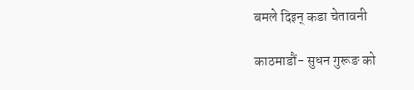बमले दिइन् कडा चेतावनी

काठमाडौं- सुधन गुरूङ को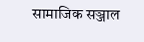सामाजिक सञ्जाल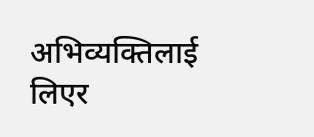अभिव्यक्तिलाई लिएर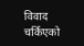विवाद चर्किएको